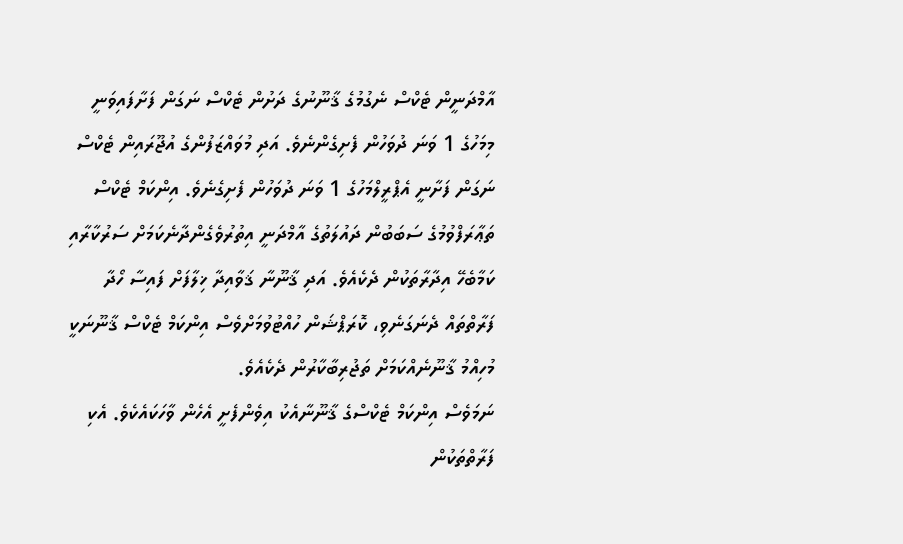އާމްދަނީން ޓެކްސް ނެގުމުގެ ޤާނޫނުގެ ދަށުން ޓެކްސް ނަގަން ފަށާފައިވަނީ މިމަހުގެ 1 ވަނަ ދުވަހުން ފެށިގެންނެވެ. އަދި މުވައްޒަފުންގެ އުޖޫރައިން ޓެކްސް ނަގަން ފަށާނީ އެޕްރީލްމަހުގެ 1 ވަނަ ދުވަހުން ފެށިގެނެވެ. އިންކަމް ޓެކްސް ތަޢާރަފްވުމުގެ ސަބަބުން ދައުލަތުގެ އާމްދަނީ އިތުރުވެގެންދާނެކަމަށް ސަރުކާރާއި ކަމާބެހޭ އިދާރާތަކުން ދެކެއެވެ. އަދި ޤާނޫނާ ޤަވާއިދާ ޚިލާފަށް ފައިސާ ހޯދާ ފަރާތްތައް ދެނަގަނެވި، ކޮރަޕްޝަން ހުއްޓުވުމަށްވެސް އިންކަމް ޓެކްސް ޤާނޫނަކީ މުހިއްމު ޤާނޫނެއްކަމަށް ތަޖުރިބާކާރުން ދެކެއެވެ.
ނަމަވެސް އިންކަމް ޓެކްސްގެ ޤާނޫނާއެކު އިވެންފެށީ އެހެން ވާހަކައެކެވެ. އެކި ފަރާތްތަކުން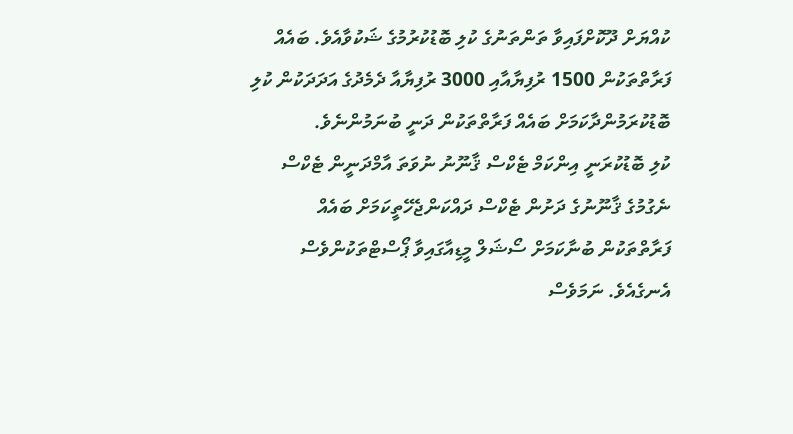ކުއްޔަށް ދޫކޮށްފައިވާ ތަންތަނުގެ ކުލި ބޮޑުކުރުމުގެ ޝަކުވާއެވެ. ބައެއް ފަރާތްތަކުން 1500 ރުފިޔާއާއި 3000 ރުފިޔާއާ ދެމެދުގެ އަދަދަކުން ކުލި ބޮޑުކުރަމުންދާކަމަށް ބައެއް ފަރާތްތަކުން ދަނީ ބުނަމުންނެވެ.
ކުލި ބޮޑުކުރަނީ އިންކަމް ޓެކްސް ޤާނޫނު ނުވަތަ އާމްދަނީން ޓެކްސް ނެގުމުގެ ޤާނޫނުގެ ދަށުން ޓެކްސް ދައްކަންޖެހޭތީކަމަށް ބައެއް ފަރާތްތަކުން ބުނާކަމަށް ސޯޝަލް މީޑިއާގައިވާ ޕޯސްޓްތަކުންވެސް އެނގެއެވެ. ނަމަވެސް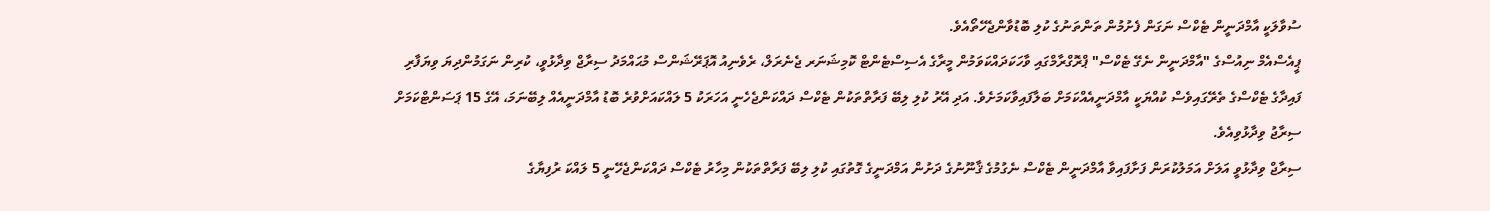ސުވާލަކީ އާމްދަނީން ޓެކްސް ނަގަން ފެށުމުން ތަންތަނުގެ ކުލި ބޮޑުވާންޖެހޭތޯއެވެ.
ޕީއެސްއެމް ނިއުސްގެ "އާމްދަނީން ނެގޭ ޓެކްސް" ޕްރޮގްރާމްގައި ވާހަކަދައްކަވަމުން މީރާގެ އެސިސްޓެންޓް ކޮމިޝަނަރ ޖެނެރަލް، ރެވެނިއު އޮޕަރޭޝަންސް މުޙައްމަދު ސިރާޖް ވިދާޅުވީ، ކުރިން ނަގަމުންދިޔަ ވިޔަފާރި ފައިދާގެ ޓެކްސްގެ ތެރޭގައިވެސް ކުއްޔަކީ އާމްދަނީއެއްކަމަށް ބަލާފައިވާކަމަށެވެ. އަދި އޭރު ކުލި ލިބޭ ފަރާތްތަކުން ޓެކްސް ދައްކަންޖެހެނީ އަހަރަކު 5 ލައްކައަށްވުރެ ބޮޑު އާމްދަނީއެއް ލިބޭނަމަ، އޭގެ 15 ޕަސަންޓްކަމަށް ސިރާޖު ވިދާޅުވިއެވެ.
ސިރާޖް ވިދާޅުވީ އަލަށް އަމަލުކުރަން ފަށާފައިވާ އާމްދަނީން ޓެކްސް ނެގުމުގެ ޤާނޫނުގެ ދަށުން އަމްދަނީގެ ގޮތުގައި ކުލި ލިބޭ ފަރާތްތަކުން މިހާރު ޓެކްސް ދައްކަންޖެހޭނީ 5 ލައްކަ ރުފިޔާގެ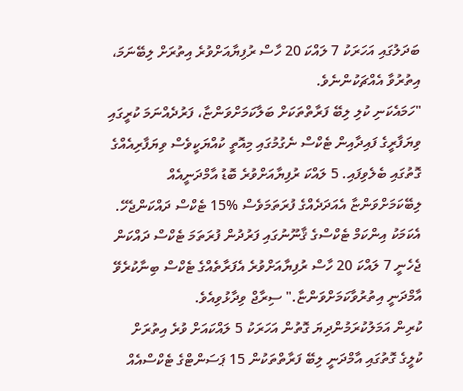ބަދަލުގައި އަހަރަކު 7 ލައްކަ 20 ހާސް ރުފިޔާއަށްވުރެ އިތުރަށް ލިބޭނަމަ، އިތުރުވާ އެއްޗަކުންނެވެ.
"ހަމައެކަނި ކުލި ލިބޭ ފަރާތްތަކަށް ބަލާކަމަށްވަންޏާ، ފަރުދެއްނަމަ ކުރީގައި ވިޔަފާރީގެ ފައިދާއިން ޓެކްސް ނެގުމުގައި މިއޮތީ ކުއްޔަކީވެސް ވިޔަފާރިއެއްގެ ގޮތުގައި ބެލެވިފައި. 5 ލައްކަ ރުފިޔާއަށްވުރެ ބޮޑު އާމްދަނީއެއް ލިބޭކަމަށްވަންޏާ އެއަދަދެއްގެ ފުރަތަމަވެސް %15 ޓެކްސް ދައްކަންޖެހޭ. އެކަމަކު އިންކަމް ޓެކްސްގެ ޤާނޫނުގައި ފަރުދުން ފުރަތަމަ ޓެކްސް ދައްކަން ޖެހެނީ 7 ލައްކަ 20 ހާސް ރުފިޔާއަށްވުރެ އެފަރާތެއްގެ ޓެކްސް ބިނާކުރެވޭ އާމްދަނީ އިތުރުވާކަމަށްވަންޏާ." ސިރާޖް ވިދާޅުވިއެވެ.
ކުރިން އަމަލުކުރަމުންދިޔަ ގޮތުން އަހަރަކު 5 ލައްކައަށް ވުރެ އިތުރަށް ކުލީގެ ގޮތުގައި އާމްދަނީ ލިބޭ ފަރާތްތަކުން 15 ޕަސަންޓްގެ ޓެކްސްއެއް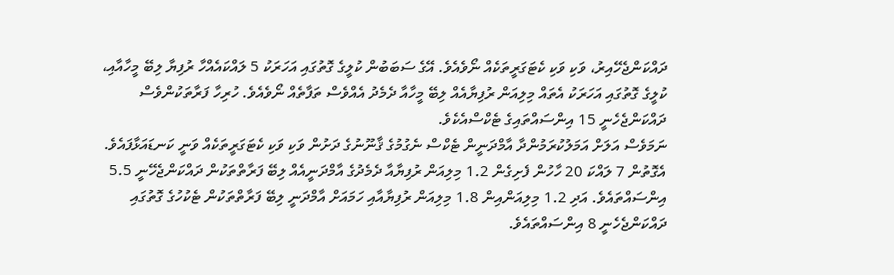ދައްކަންޖެހޭއިރު، ވަކި ވަކި ކެޓަގަރީތަކެއް ނޯވެއެވެ. އޭގެ ސަބަބުން ކުލީގެ ގޮތުގައި އަހަރަކު 5 ލައްކައެއްހާ ރުފިޔާ ލިބޭ މީހާއާއި، ކުލީގެ ގޮތުގައި އަހަރަކު އެތައް މިލިއަން ރުފިޔާއެއް ލިބޭ މީހާއާ ދެމެދު އެއްވެސް ތަފާތެއް ނޯވެއެވެ. ހުރިހާ ފަރާތަކުންވެސް ދައްކަންޖެހެނީ 15 އިންސައްތައިގެ ޓެކްސްއެކެވެ.
ނަމަވެސް އަލަށް އަމަލުކުރަމުންދާ އާމްދަނީން ޓެކްސް ނެގުމުގެ ޤާނޫނުގެ ދަށުން ވަކި ވަކި ކެޓަގަރީތަކެއް ވަނީ ކަނޑައަޅާފައެވެ. އެގޮތުން 7 ލައްކަ 20 ހާހުން ފެށިގެން 1.2 މިލިއަން ރުފިޔާއާ ދެމެދުގެ އާމްދަނީއެއް ލިބޭ ފަރާތްތަކުން ދައްކަންޖެހޭނީ 5.5 އިންސައްތައެވެ. އަދި 1.2 މިލިއަންއިން 1.8 މިލިއަން ރުފިޔާއާއި ހަމައަށް އާމްދަނީ ލިބޭ ފަރާތްތަކުން ޓެކުހުގެ ގޮތުގައި ދައްކަންޖެހެނީ 8 އިންސައްތައެވެ.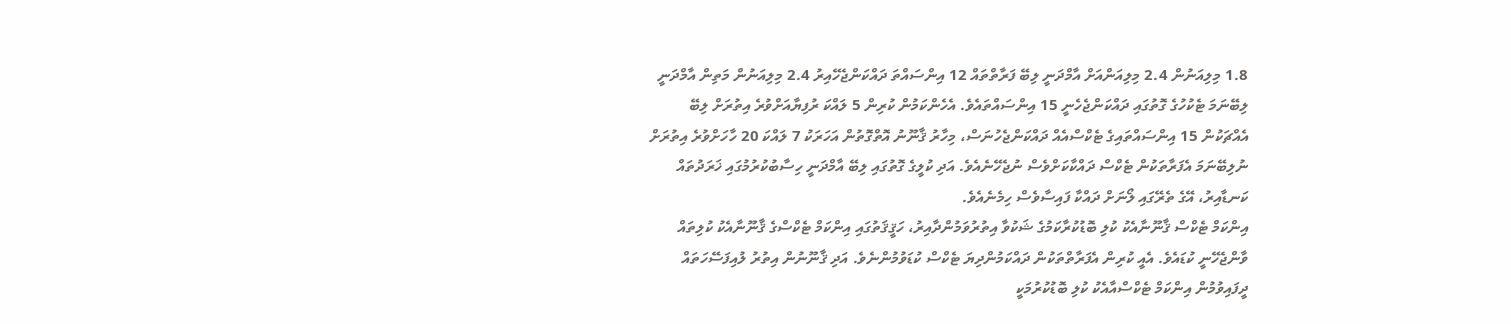1.8 މިލިއަނުން 2.4 މިލިއަންއަށް އާމްދަނީ ލިބޭ ފަރާތްތައް 12 އިންސައްތަ ދައްކަންޖެހޭއިރު 2.4 މިލިއަނުން މަތިން އާމްދަނީ ލިބޭނަމަ ޓެކުހުގެ ގޮތުގައި ދައްކަންޖެހެނީ 15 އިންސައްތައެވެ. އެހެންކަމުން ކުރިން 5 ލައްކަ ރުފިޔާއަށްވުރެ އިތުރަށް ލިބޭ އެއްޗަކުން 15 އިންސައްތައިގެ ޓެކްސްއެއް ދައްކަންޖެހުނަސް، މިހާރު ޤާނޫނު އޮތްގޮތުން އަހަރަކު 7 ލައްކަ 20 ހާހަށްވުރެ އިތުރަށް ނުލިބޭނަމަ އެފަރާތަކުން ޓެކްސް ދައްކާކަށްވެސް ނުޖެހޭނެއެވެ. އަދި ކުލީގެ ގޮތުގައި ލިބޭ އާމްދަނީ ހިސާބުކުރުމުގައި ޚަރަދުތައް ކަނޑާއިރު، އޭގެ ތެރޭގައި ލޯނަށް ދައްކާ ފައިސާވެސް ހިމެނެއެވެ.
އިންކަމް ޓެކްސް ޤާނޫނާއެކު ކުލި ބޮޑުކުރާކަމުގެ ޝަކުވާ އިތުރުވަމުންދާއިރު، ހަޤީޤަތުގައި އިންކަމް ޓެކްސްގެ ޤާނޫނާއެކު ކުލިތައް ވާންޖެހޭނީ ކުޑައެވެ. އެއީ ކުރިން އެފަރާތްތަކުން ދައްކަމުންދިޔަ ޓެކްސް ކުޑަވުމުންނެވެ. އަދި ޤާނޫނުން އިތުރު ލުއިފަސޭހަތައް ދީފައިވުމުން އިންކަމް ޓެކްސްއާއެކު ކުލި ބޮޑުކުރުމަކީ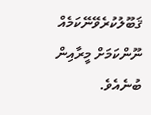ޤަބޫލުކުރެވޭނޭކަމެއް ނޫންކަމަށް މީރާއިން ބުނެއެވެ.